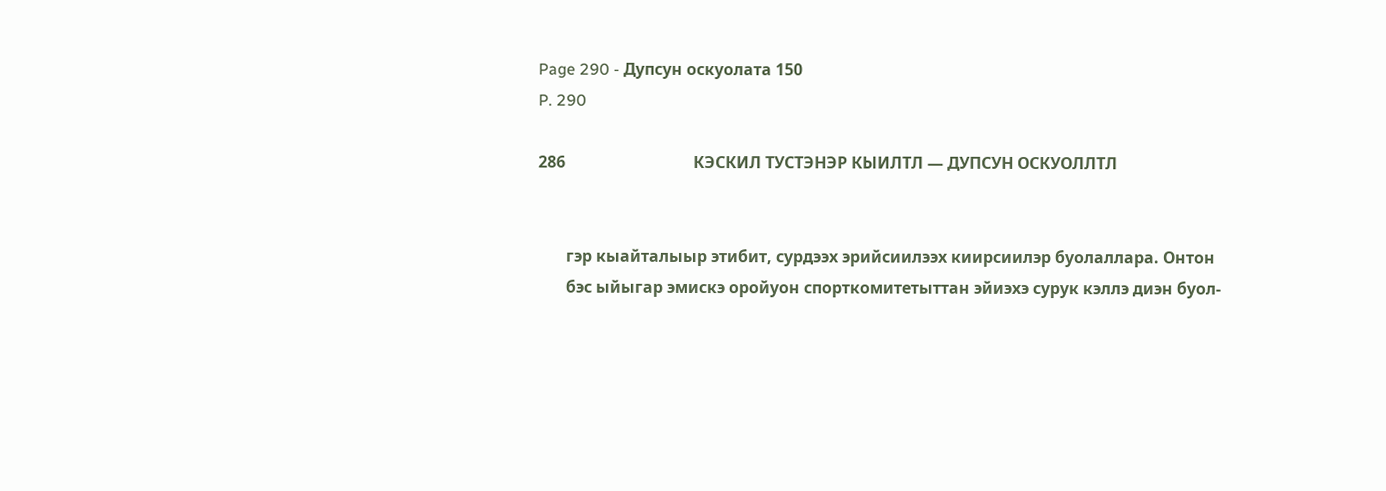Page 290 - Дупсун оскуолата 150
P. 290

286                                КЭСКИЛ ТУСТЭНЭР КЫИЛТЛ — ДУПСУН ОСКУОЛЛТЛ


       гэр кыайталыыр этибит, сурдээх эрийсиилээх киирсиилэр буолаллара. Онтон
       бэс ыйыгар эмискэ оройуон спорткомитетыттан эйиэхэ сурук кэллэ диэн буол-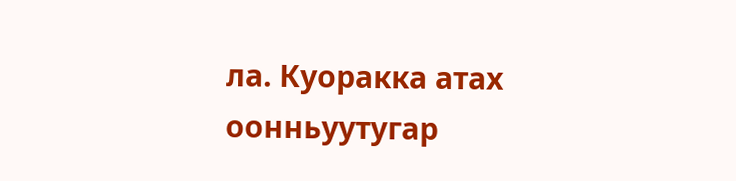ла. Куоракка атах оонньуутугар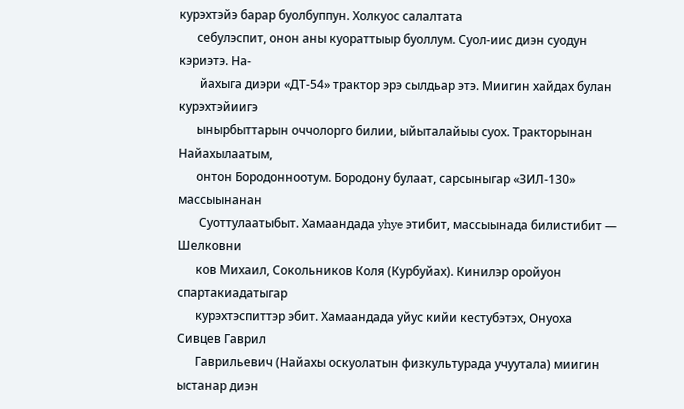курэхтэйэ барар буолбуппун. Холкуос салалтата
      себулэспит, онон аны куораттыыр буоллум. Суол-иис диэн суодун кэриэтэ. На-
       йахыга диэри «ДТ-54» трактор эрэ сылдьар этэ. Миигин хайдах булан курэхтэйиигэ
      ынырбыттарын оччолорго билии, ыйыталайыы суох. Тракторынан Найахылаатым,
      онтон Бородонноотум. Бородону булаат, сарсыныгар «ЗИЛ-130» массыынанан
       Суоттулаатыбыт. Хамаандада yhye этибит, массыынада билистибит — Шелковни
      ков Михаил, Сокольников Коля (Курбуйах). Кинилэр оройуон спартакиадатыгар
      курэхтэспиттэр эбит. Хамаандада уйус кийи кестубэтэх, Онуоха Сивцев Гаврил
      Гаврильевич (Найахы оскуолатын физкультурада учуутала) миигин ыстанар диэн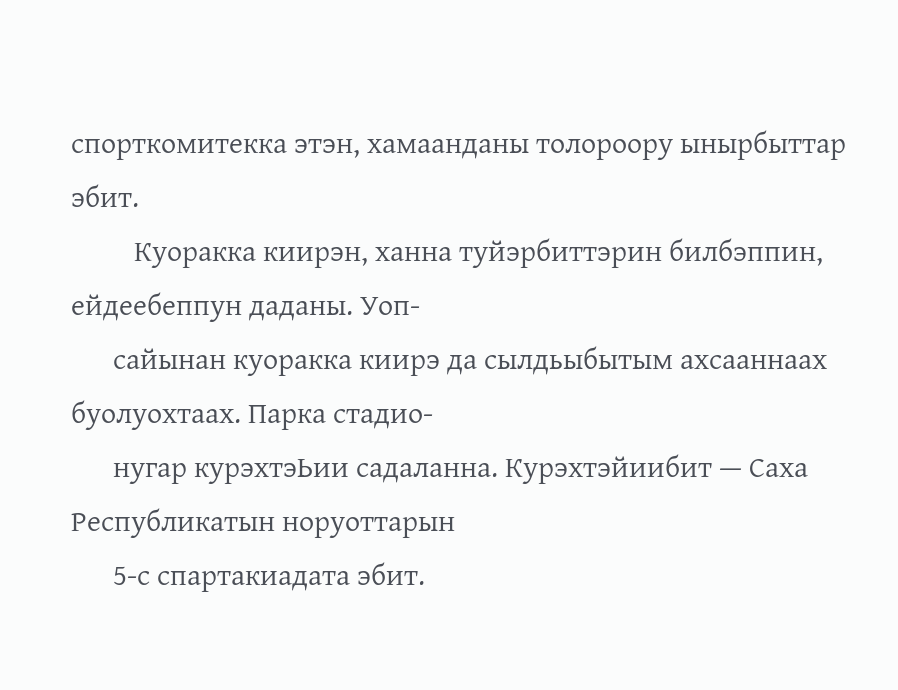спорткомитекка этэн, хамаанданы толороору ынырбыттар эбит.
         Куоракка киирэн, ханна туйэрбиттэрин билбэппин, ейдеебеппун даданы. Уоп-
      сайынан куоракка киирэ да сылдьыбытым ахсааннаах буолуохтаах. Парка стадио-
      нугар курэхтэЬии садаланна. Курэхтэйиибит — Саха Республикатын норуоттарын
      5-с спартакиадата эбит.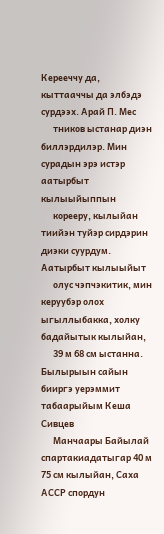Керееччу да, кыттааччы да элбэдэ сурдээх. Арай П. Мес
      тников ыстанар диэн биллэрдилэр. Мин сурадын эрэ истэр аатырбыт кылыыйыппын
      корееру, кылыйан тиийэн туйэр сирдэрин диэки суурдум. Аатырбыт кылыыйыт
      олус чэпчэкитик, мин керуубэр олох ыгыллыбакка, холку бадайытык кылыйан,
      39 м 68 см ыстанна. Былырыын сайын бииргэ уерэммит табаарыйым Кеша Сивцев
      Манчаары Байылай спартакиадатыгар 40 м 75 см кылыйан, Саха АССР спордун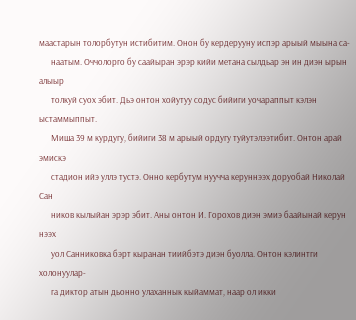маастарын толорбутун истибитим. Онон бу кердерууну испэр арыый мыына са-
      наатым. Оччолорго бу саайыран эрэр кийи метана сылдьар эн ин диэн ырын алыыр
      толкуй суох эбит. Дьэ онтон хойутуу содус бийиги уочараппыт кэлэн ыстаммыппыт.
      Миша 39 м курдугу, бийиги 38 м арыый ордугу туйутэлээтибит. Онтон арай эмискэ
      стадион ийэ уллэ тустэ. Онно кербутум нуучча керуннээх доруобай Николай Сан
      ников кылыйан эрэр эбит. Аны онтон И. Горохов диэн эмиэ баайынай керун нээх
      уол Санниковка бэрт кыранан тиийбэтэ диэн буолла. Онтон кэлинтги холонуулар-
      га диктор атын дьонно улаханнык кыйаммат, наар ол икки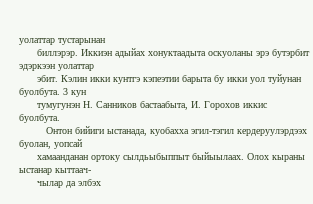уолаттар тустарынан
      биллэрэр. Иккиэн адыйах хонуктаадыта оскуоланы эрэ бутэрбит эдэркээн уолаттар
      эбит. Кэлин икки кунтгэ кэпеэтии барыта бу икки уол туйунан буолбута. 3 кун
      тумугунэн Н. Санников бастаабыта, И. Горохов иккис буолбута.
         Онтон бийиги ыстанада, куобахха эгил-тэгил кердеруулэрдээх буолан, уопсай
      хамаанданан ортоку сылдьыбыппыт быйыылаах. Олох кыраны ыстанар кыттаач-
      чылар да элбэх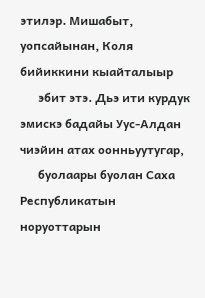этилэр. Мишабыт, уопсайынан, Коля бийиккини кыайталыыр
      эбит этэ. Дьэ ити курдук эмискэ бадайы Уус-Алдан чиэйин атах оонньуутугар,
      буолаары буолан Саха Республикатын норуоттарын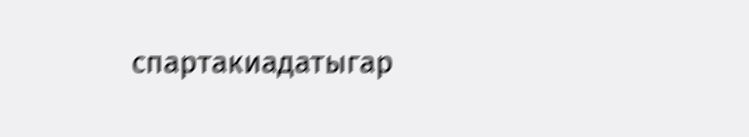спартакиадатыгар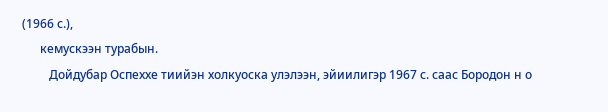(1966 с.),
      кемускээн турабын.
         Дойдубар Оспеххе тиийэн холкуоска улэлээн, эйиилигэр 1967 с. саас Бородон н о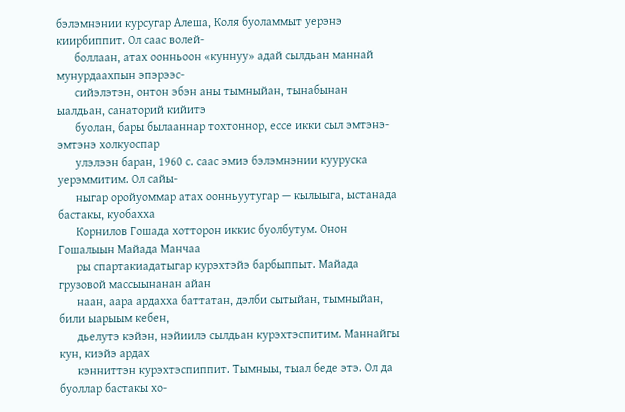бэлэмнэнии курсугар Алеша, Коля буоламмыт уерэнэ киирбиппит. Ол саас волей-
      боллаан, атах оонньоон «куннуу» адай сылдьан маннай мунурдаахпын эпэрээс-
      сийэлэтэн, онтон эбэн аны тымныйан, тынабынан ыалдьан, санаторий кийитэ
      буолан, бары былааннар тохтоннор, ессе икки сыл эмтэнэ-эмтэнэ холкуоспар
      улэлээн баран, 1960 с. саас эмиэ бэлэмнэнии кууруска уерэммитим. Ол сайы-
      ныгар оройуоммар атах оонньуутугар — кылыыга, ыстанада бастакы, куобахха
      Корнилов Гошада хотторон иккис буолбутум. Онон Гошалыын Майада Манчаа
      ры спартакиадатыгар курэхтэйэ барбыппыт. Майада грузовой массыынанан айан
      наан, аара ардахха баттатан, дэлби сытыйан, тымныйан, били ыарыым кебен,
      дьелутэ кэйэн, нэйиилэ сылдьан курэхтэспитим. Маннайгы кун, киэйэ ардах
      кэнниттэн курэхтэспиппит. Тымныы, тыал беде этэ. Ол да буоллар бастакы хо-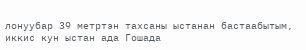лонуубар 39 метртэн тахсаны ыстанан бастаабытым, иккис кун ыстан ада Гошада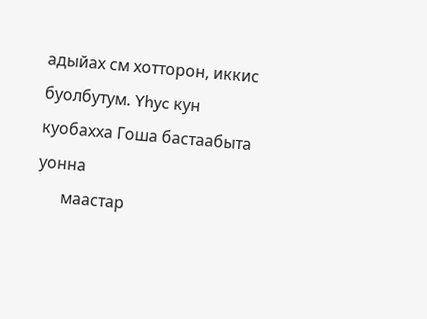адыйах см хотторон, иккис буолбутум. Yhyc кун куобахха Гоша бастаабыта уонна
      маастар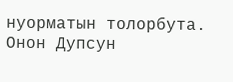нуорматын толорбута. Онон Дупсун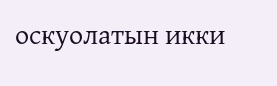оскуолатын икки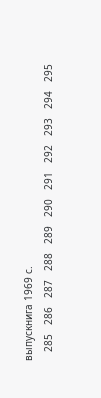выпускнига 1969 с.
   285   286   287   288   289   290   291   292   293   294   295